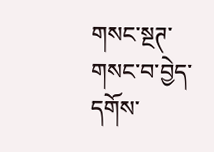གསང་སྔཊ་གསང་བ་བྱེད་དགོས་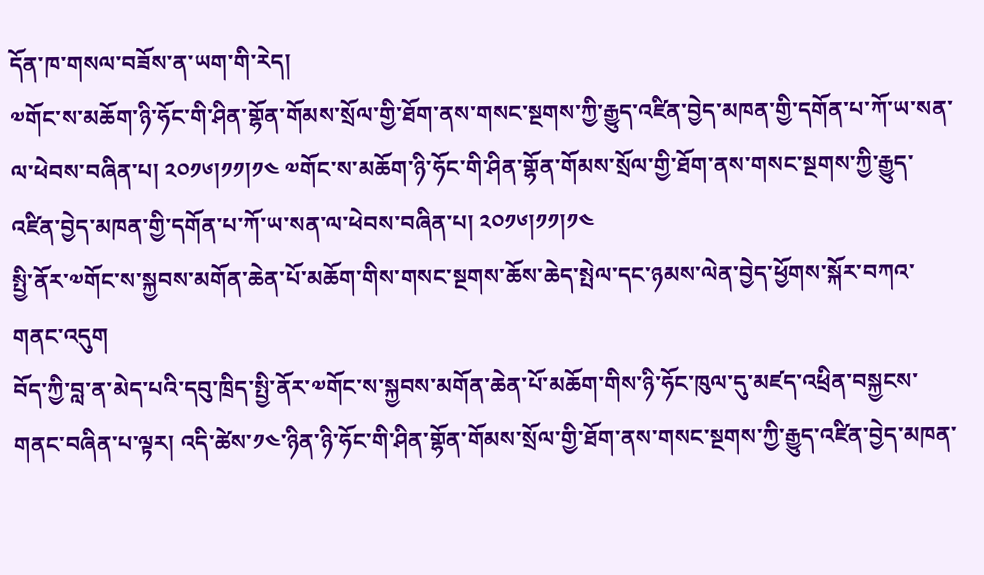དོན་ཁ་གསལ་བཟོས་ན་ཡག་གི་རེད།
༧གོང་ས་མཆོག་ཉི་ཧོང་གི་ཤིན་གྷོན་གོམས་སྲོལ་གྱི་ཐོག་ནས་གསང་སྔགས་ཀྱི་རྒྱུད་འཛིན་བྱེད་མཁན་གྱི་དགོན་པ་ཀོ་ཡ་སན་ལ་ཕེབས་བཞིན་པ། ༢༠༡༦།༡༡།༡༤ ༧གོང་ས་མཆོག་ཉི་ཧོང་གི་ཤིན་གྷོན་གོམས་སྲོལ་གྱི་ཐོག་ནས་གསང་སྔགས་ཀྱི་རྒྱུད་འཛིན་བྱེད་མཁན་གྱི་དགོན་པ་ཀོ་ཡ་སན་ལ་ཕེབས་བཞིན་པ། ༢༠༡༦།༡༡།༡༤
སྤྱི་ནོར་༧གོང་ས་སྐྱབས་མགོན་ཆེན་པོ་མཆོག་གིས་གསང་སྔགས་ཆོས་ཆེད་སྤེལ་དང་ཉམས་ལེན་བྱེད་ཕྱོགས་སྐོར་བཀའ་གནང་འདུག
བོད་ཀྱི་བླ་ན་མེད་པའི་དབུ་ཁྲིད་སྤྱི་ནོར་༧གོང་ས་སྐྱབས་མགོན་ཆེན་པོ་མཆོག་གིས་ཉི་ཧོང་ཁུལ་དུ་མཛད་འཕྲིན་བསྐྱངས་གནང་བཞིན་པ་ལྟར། འདི་ཚེས་༡༤་ཉིན་ཉི་ཧོང་གི་ཤིན་གྷོན་གོམས་སྲོལ་གྱི་ཐོག་ནས་གསང་སྔགས་ཀྱི་རྒྱུད་འཛིན་བྱེད་མཁན་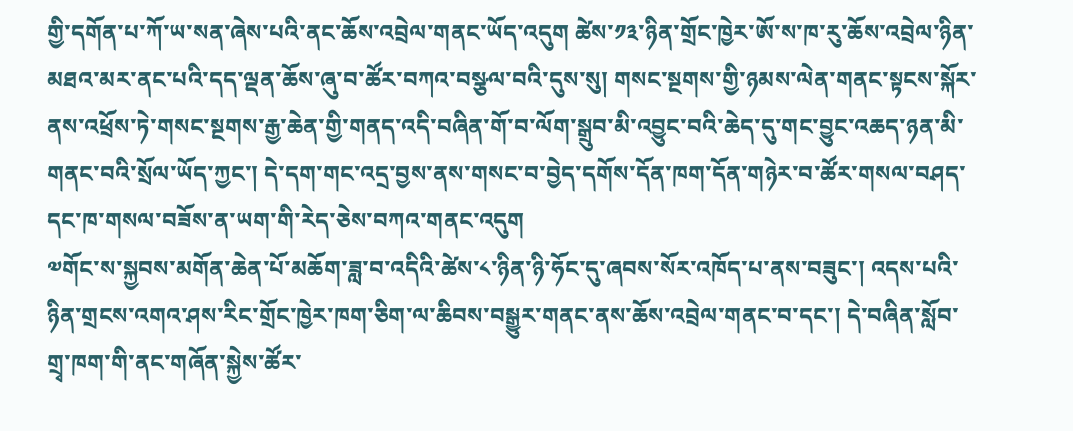གྱི་དགོན་པ་ཀོ་ཡ་སན་ཞེས་པའི་ནང་ཆོས་འབྲེལ་གནང་ཡོད་འདུག ཚེས་༡༣་ཉིན་གྲོང་ཁྱེར་ཨོ་ས་ཁ་རུ་ཆོས་འབྲེལ་ཉིན་མཐའ་མར་ནང་པའི་དད་ལྡན་ཆོས་ཞུ་བ་ཚོར་བཀའ་བསྩལ་བའི་དུས་སུ། གསང་སྔགས་གྱི་ཉམས་ལེན་གནང་སྟངས་སྐོར་ནས་འཕྲོས་ཏེ་གསང་སྔགས་རྒྱ་ཆེན་གྱི་གནད་འདི་བཞིན་གོ་བ་ལོག་སྒྲུབ་མི་འབྱུང་བའི་ཆེད་དུ་གང་བྱུང་འཆད་ཉན་མི་གནང་བའི་སྲོལ་ཡོད་ཀྱང་། དེ་དག་གང་འདྲ་བྱས་ནས་གསང་བ་བྱེད་དགོས་དོན་ཁག་དོན་གཉེར་བ་ཚོར་གསལ་བཤད་དང་ཁ་གསལ་བཟོས་ན་ཡག་གི་རེད་ཅེས་བཀའ་གནང་འདུག
༧གོང་ས་སྐྱབས་མགོན་ཆེན་པོ་མཆོག་ཟླ་བ་འདིའི་ཚེས་༨་ཉིན་ཉི་ཧོང་དུ་ཞབས་སོར་འཁོད་པ་ནས་བཟུང་། འདས་པའི་ཉིན་གྲངས་འགའ་ཤས་རིང་གྲོང་ཁྱེར་ཁག་ཅིག་ལ་ཆིབས་བསྒྱུར་གནང་ནས་ཆོས་འབྲེལ་གནང་བ་དང་། དེ་བཞིན་སློབ་གྲྭ་ཁག་གི་ནང་གཞོན་སྐྱེས་ཚོར་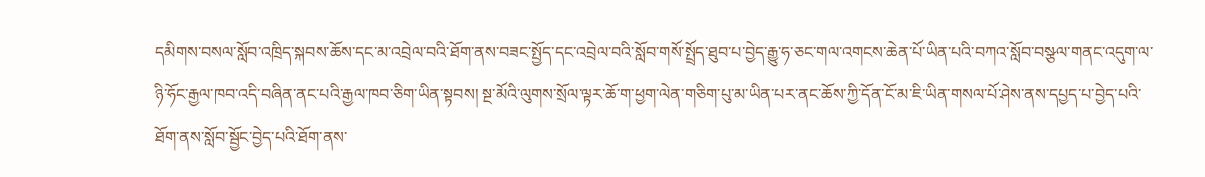དམིགས་བསལ་སློབ་འཁྲིད་སྐབས་ཆོས་དང་མ་འབྲེལ་བའི་ཐོག་ནས་བཟང་སྤྱོད་དང་འབྲེལ་བའི་སློབ་གསོ་སྤྲོད་ཐུབ་པ་བྱེད་རྒྱུ་ཧ་ཅང་གལ་འགངས་ཆེན་པོ་ཡིན་པའི་བཀའ་སློབ་བསྩལ་གནང་འདུག་ལ་ཉི་ཧོང་རྒྱལ་ཁབ་འདི་བཞིན་ནང་པའི་རྒྱལ་ཁབ་ཅིག་ཡིན་སྟབས། སྔ་མོའི་ལུགས་སྲོལ་ལྟར་ཆོ་ག་ཕྱག་ལེན་གཅིག་པུ་མ་ཡིན་པར་ནང་ཆོས་ཀྱི་དོན་ངོ་མ་ཇི་ཡིན་གསལ་པོ་ཤེས་ནས་དཔྱད་པ་བྱེད་པའི་ཐོག་ནས་སློབ་སྦྱོང་བྱེད་པའི་ཐོག་ནས་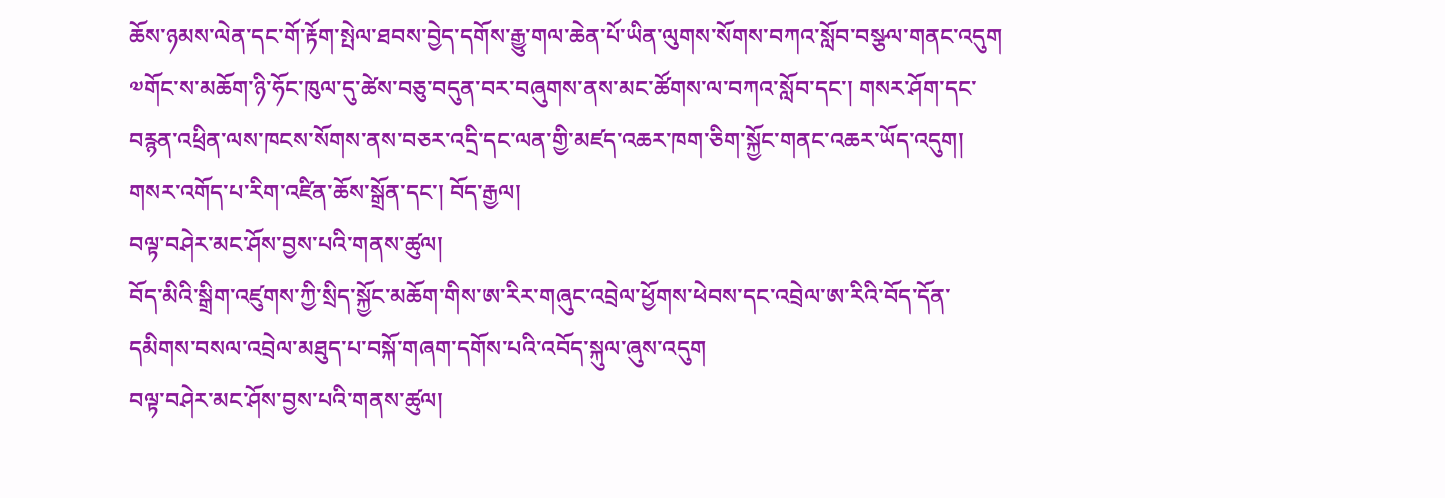ཆོས་ཉམས་ལེན་དང་གོ་རྟོག་སྤེལ་ཐབས་བྱེད་དགོས་རྒྱུ་གལ་ཆེན་པོ་ཡིན་ལུགས་སོགས་བཀའ་སློབ་བསྩལ་གནང་འདུག
༧གོང་ས་མཆོག་ཉི་ཧོང་ཁུལ་དུ་ཚེས་བཅུ་བདུན་བར་བཞུགས་ནས་མང་ཚོགས་ལ་བཀའ་སློབ་དང་། གསར་ཤོག་དང་བརྙན་འཕྲིན་ལས་ཁངས་སོགས་ནས་བཅར་འདྲི་དང་ལན་གྱི་མཛད་འཆར་ཁག་ཅིག་སྐྱོང་གནང་འཆར་ཡོད་འདུག།
གསར་འགོད་པ་རིག་འཛིན་ཆོས་སྒྲོན་དང་། བོད་རྒྱལ།
བལྟ་བཤེར་མང་ཤོས་བྱས་པའི་གནས་ཚུལ།
བོད་མིའི་སྒྲིག་འཛུགས་ཀྱི་སྲིད་སྐྱོང་མཆོག་གིས་ཨ་རིར་གཞུང་འབྲེལ་ཕྱོགས་ཕེབས་དང་འབྲེལ་ཨ་རིའི་བོད་དོན་དམིགས་བསལ་འབྲེལ་མཐུད་པ་བསྐོ་གཞག་དགོས་པའི་འབོད་སྐུལ་ཞུས་འདུག
བལྟ་བཤེར་མང་ཤོས་བྱས་པའི་གནས་ཚུལ།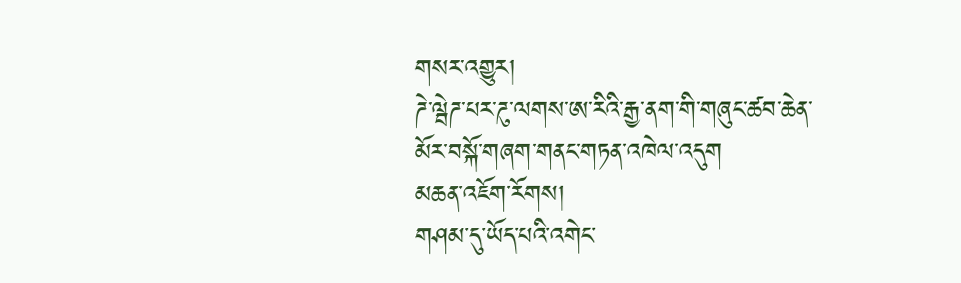གསར་འགྱུར།
ཌེ་ལྦེཌ་པར་ཌུ་ལགས་ཨ་རིའི་རྒྱ་ནག་གི་གཞུང་ཚབ་ཆེན་མོར་བསྐོ་གཞག་གནང་གཏན་འཁེལ་འདུག
མཆན་འཇོག་རོགས།
གཤམ་དུ་ཡོད་པའི་འགེང་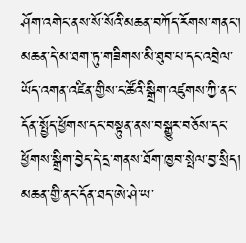ཤོག་འགེང་ནས་སོ་སོའི་མཆན་བཀོད་རོགས་གནང་། མཆན་དེ་མ་ཐག་ཏུ་གཟིགས་མི་ཐུབ་པ་དང་འབྲེལ་ཡོད་འགན་འཛིན་གྱིས་ང་ཚོའི་སྒྲིག་འཛུགས་ཀྱི་ནང་དོན་སྤྱོད་ཕྱོགས་དང་བསྟུན་ནས་བསྒྱུར་བཅོས་དང་ཕྱོགས་སྒྲིག་བྱེད་དེ་དྲ་གནས་ཐོག་ཁྱབ་སྤེལ་བྱ་སྲིད། མཆན་གྱི་ནང་དོན་ཐད་ཨེ་ཤེ་ཡ་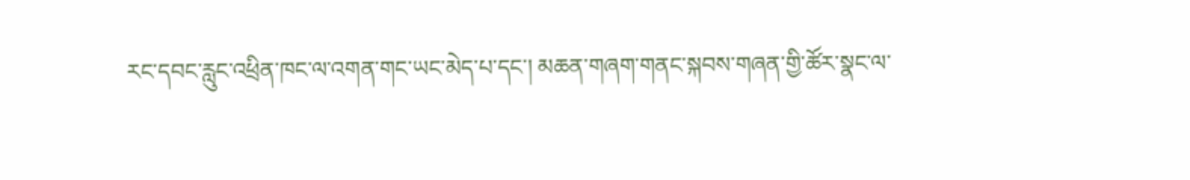རང་དབང་རླུང་འཕྲིན་ཁང་ལ་འགན་གང་ཡང་མེད་པ་དང་། མཆན་གཞག་གནང་སྐབས་གཞན་གྱི་ཚོར་སྣང་ལ་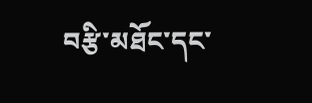བརྩི་མཐོང་དང་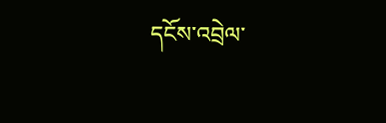དངོས་འབྲེལ་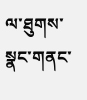ལ་ཐུགས་སྣང་གནང་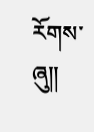རོགས་ཞུ༎